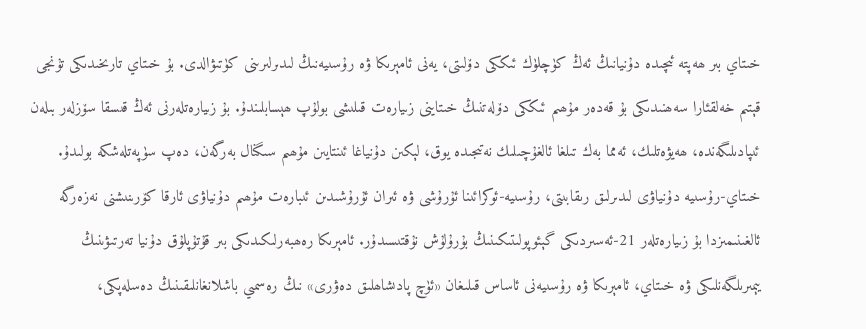خىتاي بىر ھەپتە ئىچىدە دۇنيانىڭ ئەڭ كۈچلۈك ئىككى دۆلىتى، يەنى ئامېرىكا ۋە رۇسىيەنىڭ لىدىرلىرىنى كۈتىۋالدى. بۇ خىتاي تارىخىدىكى تۇنجى قېتىم خەلقئارا سەھنىدىكى بۇ قەدەر مۇھىم ئىككى دۆلەتنىڭ خىتاينى زىيارەت قىلىشى بولۇپ ھېسابلىندۇ. بۇ زىيارەتلەرنى ئەڭ قىسقا سۆزلەر بىلەن ئىپادىلىگەندە، ھەيۋەتلىك، ئەمما بەك تىلغا ئالغۇچىلىك نەتىجىدە يوق، لېكىن دۇنياغا ئىنتايىن مۇھىم سىگنال بەرگەن، دەپ سۈپەتلەشكە بولىدۇ. خىتاي-رۇسىيە دۇنياۋى لىدىرلىق رىقابىتى، رۇسىيە-ئوكرائىنا ئۇرۇشى ۋە ئىران ئۇرۇشىدىن ئىبارەت مۇھىم دۇنياۋى ئارقا كۆرىنىشنى نەزەرگە ئالغىنىمىزدا بۇ زىيارەتلەر 21-ئەسىردىكى گېئوپولىتىكىنىڭ بۇرۇلۇش نۇقتىسىدۇر. ئامېرىكا رەھبەرلىكىدىكى بىر قۇتۇپلۇق دۇنيا تەرتىۋىنىڭ يېمىرىلگەنلىكى ۋە خىتاي، ئامېرىكا ۋە رۇسىيەنى ئاساس قىلىغان «ئۈچ پادىشاھلىق دەۋرى» نىڭ رەسمىي باشلانغانلىقىنىڭ دەسلەپكى،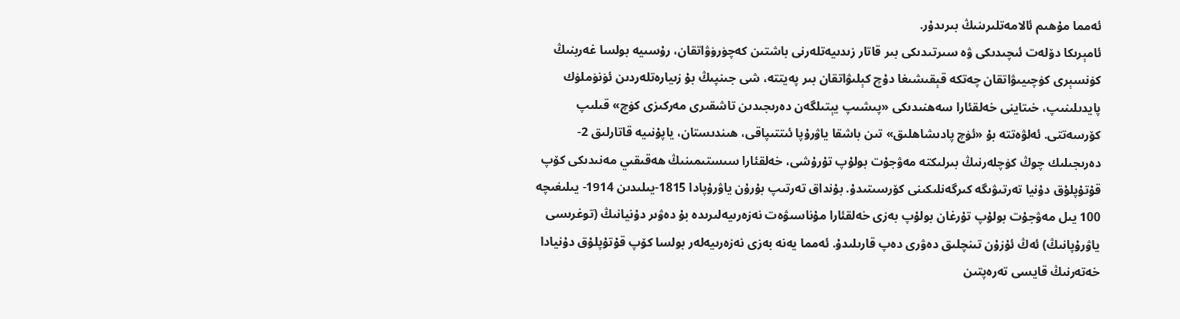ئەمما مۇھىم ئالامەتلىرىنىڭ بىرىدۇر.
ئامېرىكا دۆلەت ئىچىدىكى ۋە سىرتىدىكى بىر قاتار زىدىيەتلەرنى باشتىن كەچۈرۈۋاتقان، رۇسىيە بولسا غەربنىڭ كۈنسېرى كۈچىيىۋاتقان چەتكە قېقىشىغا دۇچ كېلىۋاتقان بىر پەيتتە، شى جىنپىڭ بۇ زىيارەتلەردىن ئۈنۈملۈك پايدىلىنىپ، خىتاينى خەلقئارا سەھنىدىكى «پىشىپ يېتىلگەن دەرىجىدىن تاشقىرى مەركىزى كۈچ» قىلىپ كۆرسەتتى. ئەلۋەتتە بۇ «ئۈچ پادىشاھلىق» تىن باشقا ياۋرۇپا ئىتتىپاقى، ھىندىستان، ياپۇنىيە قاتارلىق 2- دەرىجىلىك چوڭ كۈچلەرنىڭ بىرلىكتە مەۋجۇت بولۇپ تۇرۇشى، خەلقئارا سىستىمىنىڭ ھەقىقىي مەنىدىكى كۆپ قۇتۇپلۇق دۇنيا تەرتىۋىگە كىرگەنلىكىنى كۆرسىتىدۇ. بۇنداق تەرتىپ بۇرۇن ياۋرۇپادا 1815-يىلىدىن 1914- يىلىغىچە 100 يىل مەۋجۇت بولۇپ تۇرغان بولۇپ بەزى خەلقئارا مۇناسىۋەت نەزەرىيەلىرىدە بۇ دەۋىر دۇنيانىڭ (توغرىسى ياۋرۇپانىڭ) ئەڭ ئۇزۇن تىنچلىق دەۋرى دەپ قارىلىدۇ. ئەمما يەنە بەزى نەزەرىيەلەر بولسا كۆپ قۇتۇپلۇق دۇنيادا خەتەرنىڭ قايسى تەرەپتىن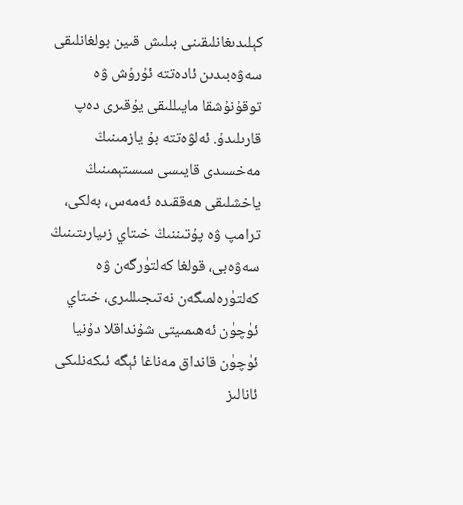كېلىدىغانلىقىنى بىلىش قىين بولغانلىقى سەۋەبىدىن ئادەتتە ئۇرۇش ۋە توقۇنۇشقا مايىللىقى يۇقىرى دەپ قارىلىدۇ. ئەلۋەتتە بۇ يازمىنىڭ مەخسىدى قايىسى سىستېمىنىڭ ياخشلىقى ھەققىدە ئەمەس، بەلكى، ترامپ ۋە پۇتىننىڭ خىتاي زىيارىتىنىڭ سەۋەبى، قولغا كەلتۈرگەن ۋە كەلتۈرەلمىگەن نەتىجىللىرى، خىتاي ئۈچۈن ئەھىمىيتى شۇنداقلا دۇنيا ئۈچۈن قانداق مەناغا ئېگە ئىكەنلىكى ئانالىز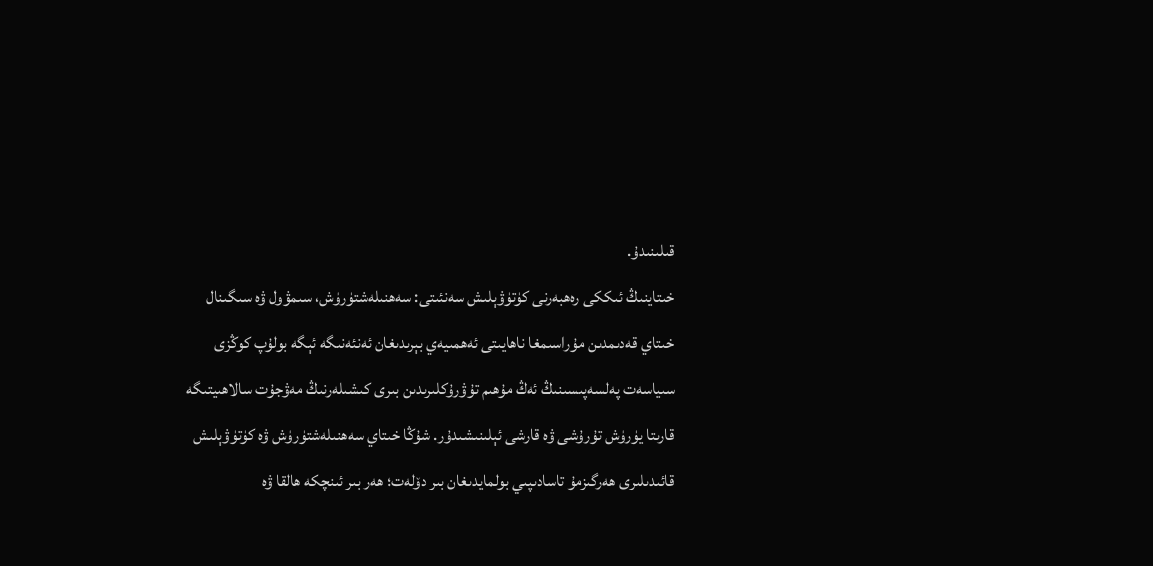قىلىنىدۇ.
خىتاينىڭ ئىككى رەھبەرنى كۈتۈۋېلىش سەنئىتى: سەھنىلەشتۈرۈش، سىمۋول ۋە سىگىنال
خىتاي قەدىمدىن مۇراسىمغا ناھايىتى ئەھمىيەي بېرىدىغان ئەنئەنىگە ئېگە بولۇپ كوڭزى سىياسەت پەلسەپىسىنىڭ ئەڭ مۇھىم تۇۋرۇكلىرىدىن بىرى كىشىلەرنىڭ مەۋجۇت سالاھىيتىگە قارىتا يۈرۈش تۇرۇشى ۋە قارشى ئېلىنىشىدۇر. شۇڭا خىتاي سەھنىلەشتۈرۈش ۋە كۈتۈۋېلىش قائىدىلىرى ھەرگىزمۇ تاسادىپىي بولمايدىغان بىر دۆلەت؛ ھەر بىر ئىنچكە ھالقا ۋە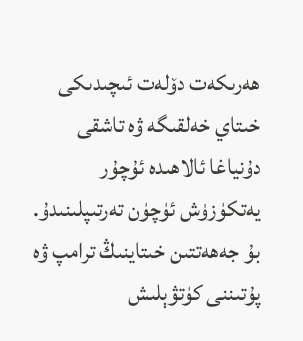ھەرىكەت دۆلەت ئىچىدىكى خىتاي خەلقىگە ۋە تاشقى دۇنياغا ئالاھىدە ئۇچۇر يەتكۈزۈش ئۈچۈن تەرتىپلىنىدۇ. بۇ جەھەتتىن خىتاينىڭ ترامپ ۋە پۇتىننى كۈتۋېلىش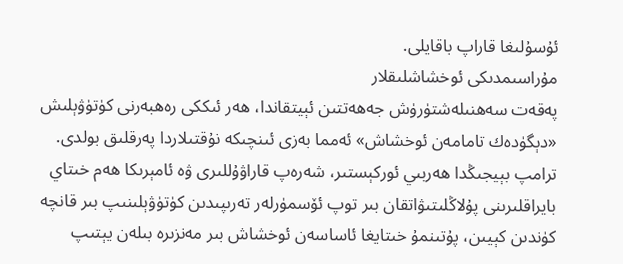ئۇسۇلىغا قاراپ باقايلى.
مۇراسىمدىكى ئوخشاشلىقلار
پەقەت سەھنىلەشتۈرۈش جەھەتتىن ئېيتقاندا، ھەر ئىككى رەھبەرنى كۈتۈۋېلىش «دېگۈدەك تامامەن ئوخشاش» ئەمما بەزى ئىنچىكە نۇقتىلاردا پەرقلىق بولدى. ترامپ بېيجىڭدا ھەربىي ئوركېستىر، شەرەپ قاراۋۇللىرى ۋە ئامېرىكا ھەم خىتاي بايراقلىرىنى پۇلاڭلىتىۋاتقان بىر توپ ئۆسمۈرلەر تەرىپىدىن كۈتۈۋېلىنىپ بىر قانچە كۈندىن كېيىن، پۇتىنمۇ خىتايغا ئاساسەن ئوخشاش بىر مەنزىرە بىلەن يېتىپ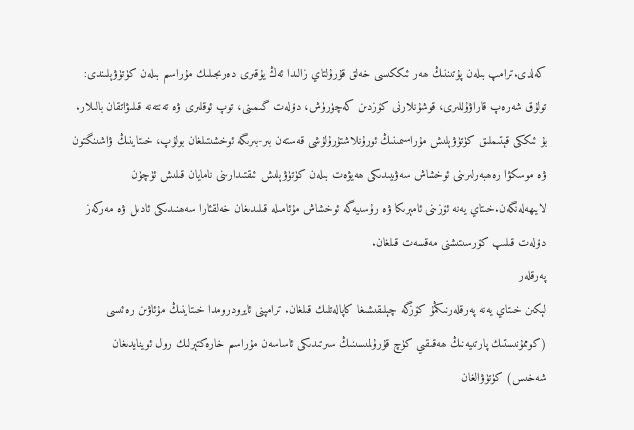كەلدى.ترامپ بىلەن پۇتىننىڭ ھەر ئىككىسى خەلق قۇرۇلتاي زالىدا ئەڭ يۇقىرى دەرىجىلىك مۇراسىم بىلەن كۈتۈۋېلىندى: تولۇق شەرەپ قاراۋۇللىرى، قوشۇنلارنى كۆزدىن كەچۈرۈش، دۆلەت گىمىنى، توپ ئوقلىرى ۋە تەنتەنە قىلىۋاتقان بالىلار. بۇ ئىككى قېتىملىق كۈتۈۋېلىش مۇراسىمىنىڭ ئورۇنلاشتۇرۇلۇشى قەستەن بىر-بىرىگە ئوخشىتىلغان بولۇپ، خىتاينىڭ ۋاشىنگتون ۋە موسكۋا رەھبەرلىرىنى ئوخشاش سەۋىيىدىكى ھەيۋەت بىلەن كۈتۈۋېلىش ئىقتىدارىنى نامايان قىلىش ئۈچۈن لايىھەلەنگەن.خىتاي يەنە ئۆزىنى ئامېرىكا ۋە رۇسىيەگە ئوخشاش مۇئامىلە قىلىدىغان خەلقئارا سەھنىدىكى ئادىل ۋە مەركەز دۆلەت قىلىپ كۆرسىتىشنى مەقسەت قىلغان.
پەرقلەر
لېكىن خىتاي يەنە پەرقلەرنىڭمۇ كۆزگە چېلىقىشىغا كاپالەتلىك قىلغان. ترامپنى ئايرودرومدا خىتاينىڭ مۇئاۋىن رەئىسى (كوممۇنىستىك پارتىيەنىڭ ھەقىقىي كۈچ قۇرۇلمىسىنىڭ سىرتىدىكى ئاساسەن مۇراسىم خارەكتېرلىك رول ئوينايدىغان شەخىس) كۈتۈۋالغان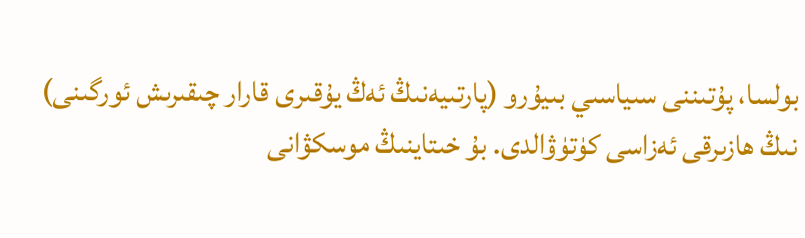بولسا، پۇتىننى سىياسىي بىيۇرو (پارتىيەنىڭ ئەڭ يۇقىرى قارار چىقىرىش ئورگىنى) نىڭ ھازىرقى ئەزاسى كۈتۈۋالدى. بۇ خىتاينىڭ موسكۋانى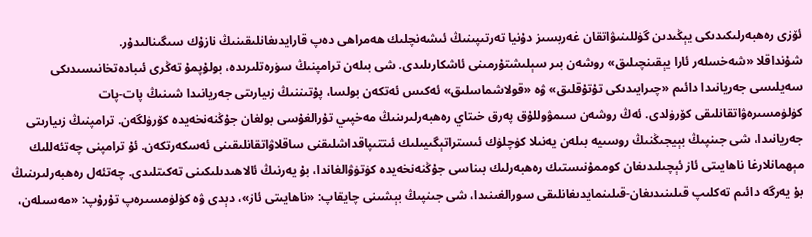ئۆزى رەھبەرلىكىدىكى يېڭىدىن گۈللىنىۋاتقان غەربسىز دۇنيا تەرتىپىنىڭ ئىشەنچلىك ھەمراھى دەپ قارايدىغانلىقىنىڭ نازۇك سىگىنالىدۇر.
شۇنداقلا «شەخسلەر ئارا يېقىنچىلىق» روشەن بىر سېلىشتۇرمىنى ئاشكارىلىدى. شى بىلەن ترامپنىڭ سۈرەتلىرىدە، بولۇپمۇ تەڭرى ئىبادەتخانىسىدىكى سەيلىسى جەريانىدا دائىم «چىرايىدىكى تۇتۇقلىق» ۋە «قولاشماسلىق» ئەكىس ئەتكەن بولسا، پۇتىننىڭ زىيارىتى جەريانىدا شىنىڭ پات-پات كۈلۈمسىرەۋاتقانلىقى كۆرۈلدى. ئەڭ روشەن سىمۋوللۇق پەرق خىتاي رەھبەرلىرىنىڭ مەخپىي تۇرالغۇسى بولغان جۇڭنەنخەيدە كۆرۈلگەن. ترامپنىڭ زىيارىتى جەريانىدا، شى جىنپىڭ بېيجىڭنىڭ روسىيە بىلەن يەنىلا كۈچلۈك ئىستراتېگىيىلىك ئىتتىپاقداشلىقنى ساقلاۋاتقانلىقىنى ئەسكەرتكەن. ئۇ ترامپنى چەتئەللىك مېھمانلارغا ناھايىتى ئاز ئېچىلىدىغان كوممۇنىستىك رەھبەرلىك بىناسى جۇڭنەنخەيدە كۈتۈۋالغاندا، بۇ يەرنىڭ ئالاھىدىلىكىنى تەكىتلىدى. چەتئەل رەھبەرلىرىنىڭ بۇ يەرگە دائىم تەكلىپ قىلىنىدىغان-قىلىنمايدىغانلىقى سورالغىنىدا، شى جىنپىڭ بېشىنى چايقاپ: «ناھايىتى ئاز»، دېدى ۋە كۈلۈمسىرەپ تۇرۇپ: «مەسىلەن،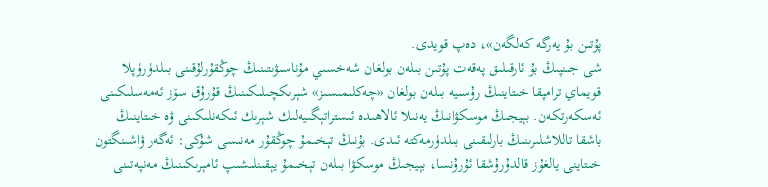پۇتىن بۇ يەرگە كەلگەن»، دەپ قويدى.
شى جىنپىڭ بۇ ئارقىلىق پەقەت پۇتىن بىلەن بولغان شەخسىي مۇناسىۋىتىنىڭ چوڭقۇرلۇقىنى بىلدۈرۈپلا قويماي ترامپقا خىتاينىڭ رۇسىيە بىلەن بولغان «چەكلىمىسىز» شېرىكچىلىكىنىڭ قۇرۇق سۆز ئەمەسلىكىنى ئەسكەرتكەن. بېيجىڭ موسكۋانىڭ يەنىلا ئالاھىدە ئىستراتېگىيەلىك شېرىك ئىكەنلىكىنى ۋە خىتاينىڭ باشقا تاللاشلىرىنىڭ بارلىقىنى بىلدۈرمەكتە ئىدى. بۇنىڭ تېخىمۇ چوڭقۇر مەنىسى شۇكى: ئەگەر ۋاشىنگتون خىتاينى يالغۇز قالدۇرۇشقا ئۇرۇنسا، بېيجىڭ موسكۋا بىلەن تېخىمۇ يېقىنلىشىپ ئامېرىكىنىڭ مەنپەتىنى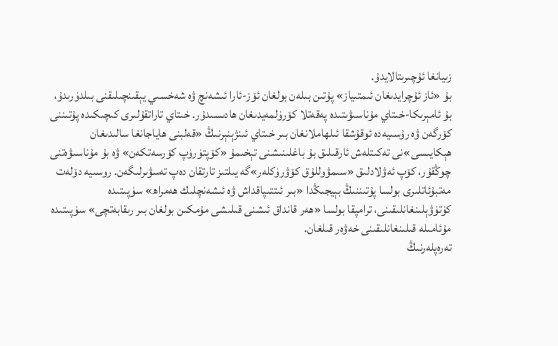زىيانغا ئۇچىرىتالايدۇ.
بۇ «ئاز ئۇچرايدىغان ئىمتىياز» پۇتىن بىلەن بولغان ئۆز-ئارا ئىشەنچ ۋە شەخسىي يېقىنچىلىقنى بىلدۈرىدۇ، بۇ ئامېرىكا-خىتاي مۇناسىۋىتىدە پەقەتلا كۆرۈلمەيدىغان ھادىسىدۇر. خىتاي تاراتقۇلىرى كىچىكىدە پۇتىننى كۆرگەن ۋە رۇسىيەدە ئوقۇشقا ئىلھاملانغان بىر خىتاي ئىنژېنېرنىڭ «قەلبنى ھاياجانغا سالىدىغان ھېكايىسى»نى تەكىتلەش ئارقىلىق بۇ باغلىنىشنى تېخىمۇ «كۆپتۈرۈپ كۆرسەتكەن» ۋە بۇ مۇناسىۋەتنى چوڭقۇر، كۆپ ئەۋلادلىق «سىمۋوللۇق كۆۋرۈكلەر»گە يىلتىز تارتقان دەپ تەسۋىرلىگەن. روسىيە دۆلەت مەتبۇئاتلىرى بولسا پۇتىننىڭ بېيجىڭدا «بىر ئىتتىپاقداش ۋە ئىشەنچلىك ھەمراھ» سۈپىتىدە كۈتۈۋېلىنغانلىقىنى، ترامپقا بولسا «ھەر قانداق ئىشنى قىلىشى مۇمكىن بولغان بىر رىقابەتچى» سۈپىتىدە مۇئامىلە قىلىنغانلىقىنى خەۋەر قىلغان.
تەرەپلەرنىڭ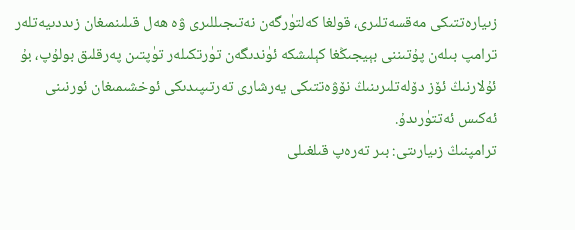زىيارەتتىكى مەقسەتلىرى، قولغا كەلتۈرگەن نەتىجىللىرى ۋە ھەل قىلىنمىغان زىددىيەتلەر
ترامپ بىلەن پۇتىننى بېيجىڭغا كېلىشكە ئۈندىگەن تۈرتكىلەر تۈپتىن پەرقلىق بولۇپ، بۇ ئۇلارنىڭ ئۆز دۆلەتلىرىنىڭ نۆۋەتتىكى يەرشارى تەرتىپىدىكى ئوخشىمىغان ئورنىنى ئەكىس ئەتتۈرىدۇ.
ترامپنىڭ زىيارىتى: بىر تەرەپ قىلغىلى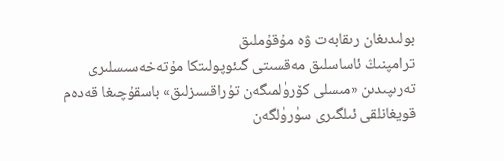بولىدىغان رىقابەت ۋە مۇقۇملىق
ترامپنىڭ ئاساسلىق مەقسىتى گىئوپولىتكا مۇتەخەسىسلىرى تەرىپىدىن «مىسلى كۆرۈلمىگەن تۇراقسىزلىق» باسقۇچىغا قەدەم قويغانلقى ئىلگىرى سۈرۈلگەن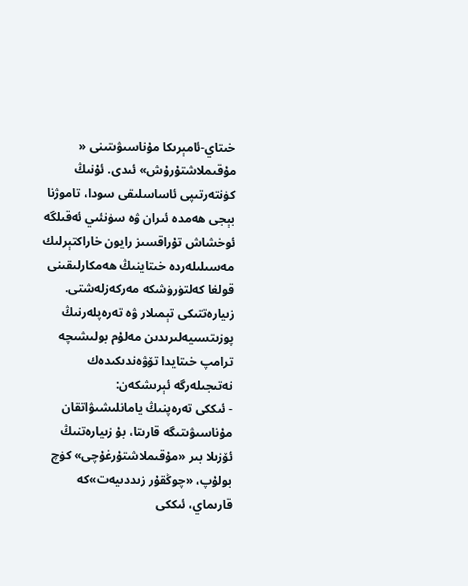خىتاي-ئامېرىكا مۇناسىۋىتىنى « مۇقىملاشتۇرۇش» ئىدى. ئۇنىڭ كۈنتەرتىپى ئاساسلىقى سودا، تاموژنا بېجى ھەمدە ئىران ۋە سۈنئىي ئەقىلگە ئوخشاش تۇراقسىز رايون خاراكتېرلىك مەسىلىلەردە خىتاينىڭ ھەمكارلىقىنى قولغا كەلتۈرۈشكە مەركەزلەشتى.
زىيارەتتىكى تېمىلار ۋە تەرەپلەرنىڭ پوزىتسىيەلىرىدىن مەلۇم بولىشىچە ترامپ خىتايدا تۆۋەندىكىدەك نەتىجىلەرگە ئېرىشكەن:
- ئىككى تەرەپنىڭ يامانلىشىۋاتقان مۇناسىۋىتىگە قارىتا، بۇ زىيارەتنىڭ ئۆزىلا بىر «مۇقىملاشتۇرغۇچى» كۈچ بولۇپ، «چوڭقۇر زىددىيەت»كە قارىماي، ئىككى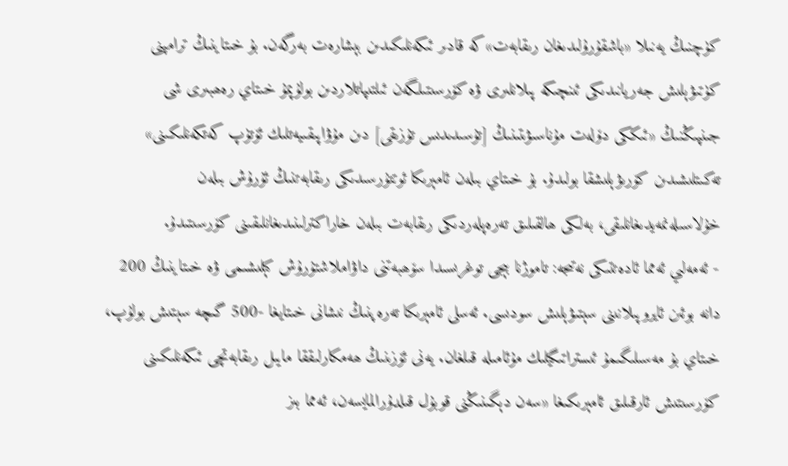كۈچنىڭ يەنىلا «باشقۇرۇلىدىغان رىقابەت»كە قادىر ئىكەنلىكىدىن بېشارەت بەرگەن. بۇ خىتاينىڭ ترامپنى كۈتىۋېلىش جەريانىدىكى ئىنچىكە پىلانلىرى ۋە كۆرسىتىلگەن ئىلتىپاتلاردىن بولۇپمۇ خىتاي رەھبىرى شى جىنپىڭنىڭ «ئىككى دۆلەت مۇناسىۋىتىنىڭ [تۇسىدىدىس تۇزىقى] دىن مۇۋاپىقىيەتلىك ئۆتۈپ كەتكەنلىكىنى» تەكىتلىشىدىن كۆرىۋېلىشقا بولىدۇ. بۇ خىتاي بىلەن ئامېرىكا ئوتتۇرسىدىكى رىقابەتنىڭ ئۇرۇش بىلەن خۇلاسىلەنمەيدىغانلىقى، بەلكى ھالقىلىق تەرەپلەردىكى رىقابەت بىلەن خاراكترلىنىدىغانلىقىنى كۆرسىتىدۇ.
- ئەمەلىي ئەمما ئادەتتىكى نەتىجە: تاموژنا بېجى توغرىسىدا سۆھبەتنى داۋاملاشتۇرۇش كېلىشىمى ۋە خىتاينىڭ 200 دانە بوئىن ئايروپىلانىنى سېتىۋېلىش سودىسى. ئەسلى ئامېرىكا تەرەپنىڭ نىشانى خىتايغا -500 گىچە سېتىش بولۇپ، خىتاي بۇ مەسىلىگىمۇ ئىستراتىگيلىك مۇئامىلە قىلغان. يەنى ئۆزىنىڭ ھەمكارلىققا مايىل رىقابەتچى ئىكەنلىكىنى كۆرسىتىش ئارقىلىق ئامېرىكىغا «سەن دېگىنىڭنى قوبۇل قىلدۇرالمايسەن، ئەمما بىز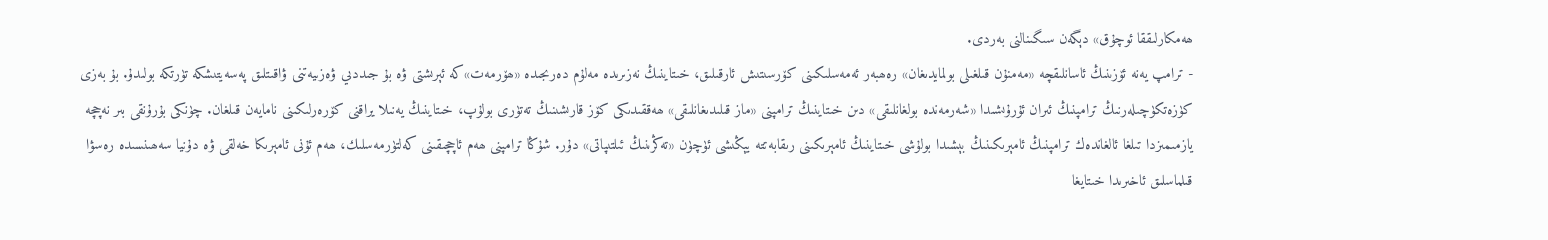ھەمكارلىققا ئوچۇق» دېگەن سىگىنالنى بەردى.
- ترامپ يەنە ئۆزىنىڭ ئاسانلىقچە «مەمنۇن قىلغىلى بولمايدىغان» رەھبەر ئەمەسلىكىنى كۆرسىتىش ئارقىلىق، خىتاينىڭ نەزىرىدە مەلۇم دەرىجىدە «ھۆرمەت»كە ئېرىشتى ۋە بۇ جىددىي ۋەزىيەتنى ۋاقىتلىق پەسەيتىشكە تۈرتكە بولىدۇ. بۇ بەزى كۈزەتكۈچىلەرنىڭ ترامپنىڭ ئىران ئۇرۇىشىدا «شەرمەندە بولغانلىقى» دىن خىتاينىڭ ترامپنى «ماز قىلىدىغانلىقى» ھەققىدىكى كۆز قارىشىنىڭ تەتۈرى بولۇپ، خىتاينىڭ يەنىلا يراقنى كۆرەرلىكىنى نامايەن قىلغان. چۈنكى بۇرۇنقى بىر نەچچە يازمىمىزدا تىلغا ئالغاندەك ترامپنىڭ ئامېرىكىنىڭ بېشىدا بولۇشى خىتاينىڭ ئامېرىكىنى رىقابەتتە يېڭىشى ئۈچۈن «تەڭرىنىڭ ئىلتىپاتى» دۇر. شۇڭا ترامپنى ھەم ئاچچىقىنى كەلتۈرمەسلىك، ھەم ئۇنى ئامېرىكا خەلقى ۋە دۇنيا سەھىنسىدە رەسۋا قىلماسلىق ئاخىرىدا خىتايغا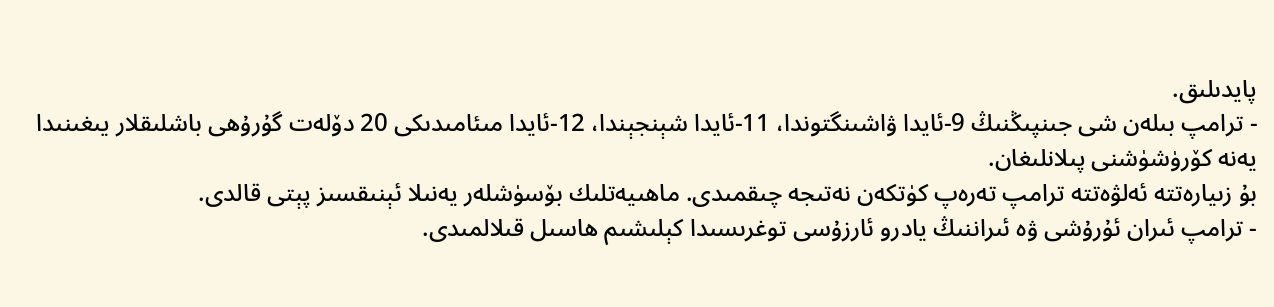پايدىلىق.
- ترامپ بىلەن شى جىنپىڭنىڭ 9-ئايدا ۋاشىنگتوندا، 11-ئايدا شېنجېندا، 12-ئايدا مىئامىدىكى 20 دۆلەت گۇرۇھى باشلىقلار يىغىنىدا يەنە كۆرۈشۈشنى پىلانلىغان.
بۇ زىيارەتتە ئەلۋەتتە ترامپ تەرەپ كۈتكەن نەتىجە چىقمىدى. ماھىيەتلىك بۆسۈشلەر يەنىلا ئېنىقسىز پېتى قالدى.
- ترامپ ئىران ئۇرۇشى ۋە ئىراننىڭ يادرو ئارزۇسى توغرىسىدا كېلىشىم ھاسىل قىلالمىدى.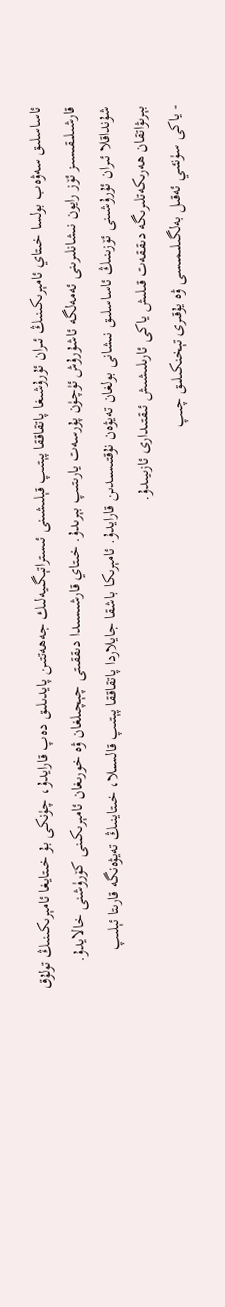ئاساسلىق سەۋەب بولسا خىتاي ئامېرىكىنىڭ ئىران ئۇرۇشىغا پاتقاققا پېتىپ قېلىشىنى ئىستراتېگىيەلىك جەھەتتىن پايدىلىق دەپ قارايدۇ، چۈنكى بۇ خىتايغا ئامېرىكىنىڭ تولۇق قارشىلىقىسىز ئۆز رايون نىشانلىرىنى ئەمەلگە ئاشۇرۇش ئۈچۈن پۇرسەت يارىتىپ بېرىدۇ. خىتاي قارشىسىدا دىققىتى چېچىلغان ۋە خورىغان ئامېرىكىنى كۆرۈشنى خالايدۇ. شۇنداقلا ئىران ئۇرۇشىنى ئۆزىنىڭ ئاساسلىق نىشانى بولغان تەيۋەن نۇقتىسىدىن قارايدۇ. ئامېرىكا باشقا جايلاردا پاتقاققا پېتىپ قالسىلا، خىتاينىڭ تەيۋەنگە قارىتا ئېلىپ بېرىۋاتقان ھەرىكەتلىرىگە دىققەت قىلىش ياكى ئارىلىشىش ئىقتىدارى ئازىيىدۇ.
- ياكى سۈنئىي ئەقىل بەلگىلىمىسى ۋە يۇقىرى تېخنكىلىق چىپ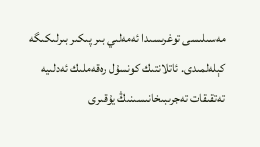مەسىلىسى توغرىسىدا ئەمەلىي بىر پىكىر بىرلىكىگە كېلەلمىدى. ئاتلانتىك كونسۇل رەقەملىك ئەدلىيە تەتقىقات تەجرىبىخانىسىنىڭ يۇقىرى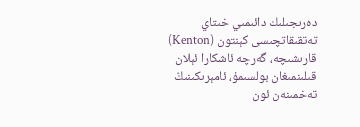دەرىجىلىك دائىمىي خىتاي تەتقىقاتچىسى كېنتون (Kenton) قارىشىچە، گەرچە ئاشكارا ئېلان قىلىنمىغان بولسىمۇ، ئامېرىكىنىڭ تەخمىنەن ئون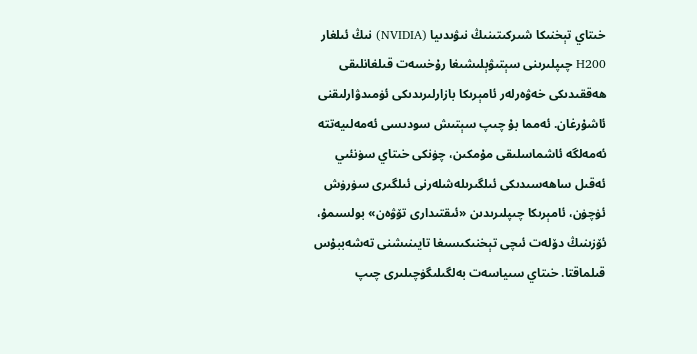خىتاي تېخنىكا شىركىتىنىڭ نىۋىدىيا (NVIDIA) نىڭ ئىلغار H200 چىپلىرىنى سېتىۋېلىشىغا رۇخسەت قىلغانلىقى ھەققىدىكى خەۋەرلەر ئامېرىكا بازارلىرىدىكى ئۈمىدۋارلىقنى ئاشۇرغان. ئەمما بۇ چىپ سېتىش سودىسى ئەمەلىيەتتە ئەمەلگە ئاشماسلىقى مۇمكىن، چۈنكى خىتاي سۈنئىي ئەقىل ساھەسىدىكى ئىلگىرىلەشلەرنى ئىلگىرى سۈرۈش ئۈچۈن، ئامېرىكا چىپلىرىدىن «ئىقتىدارى تۆۋەن» بولسىمۇ، ئۆزىنىڭ دۆلەت ئىچى تېخنىكىسىغا تايىنىشنى تەشەببۇس قىلماقتا. خىتاي سىياسەت بەلگىلىگۈچىلىرى چىپ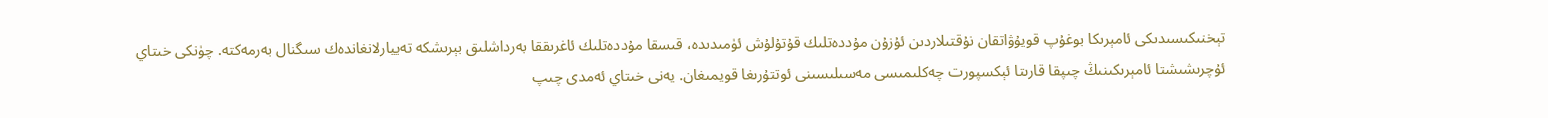تېخنىكىسىدىكى ئامېرىكا بوغۇپ قويۇۋاتقان نۇقتىلاردىن ئۇزۇن مۇددەتلىك قۇتۇلۇش ئۈمىدىدە، قىسقا مۇددەتلىك ئاغرىققا بەرداشلىق بېرىشكە تەييارلانغاندەك سىگنال بەرمەكتە. چۈنكى خىتاي ئۇچرىشىشتا ئامېرىكىنىڭ چىپقا قارىتا ئېكسپورت چەكلىمىسى مەسىلىسىنى ئوتتۇرىغا قويمىغان. يەنى خىتاي ئەمدى چىپ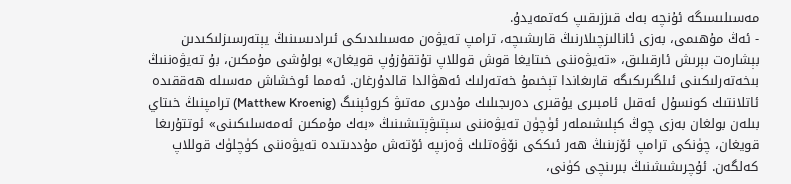مەسىلىسىگە ئۇنچە بەك قىززىقىپ كەتمەيدۇ.
- ئەڭ مۇھىمى، بەزى ئانالىزچىلارنىڭ قارىشىچە، ترامپ تەيۋەن مەسىلىدىكى ئىرادىسىنىڭ يېتەرسىزلىكىدىن بېشارەت بېرىش ئارقىلىق، «تەيۋەننى خىتايغا قوش قوللاپ تۇتقۇزۇپ قويغان» بولۇشى مۇمكىن، بۇ تەيۋەننىڭ بىخەتەرلىكىنى ئىلگىرىكىگە قارىغاندا تېخىمۇ خەتەرلىك ئەھۋالدا قالدۇرغان. ئەمما ئوخشاش مەسىلە ھەققىدە ئاتلانتىك كونسۇل ئەقىل ئامبىرى يۇقىرى دەرىجىلىك مۇدىرى مەتىۋ كروئېنىگ (Matthew Kroenig) ترامپنىڭ خىتاي بىلەن بولغان بەزى چوڭ كېلىشىملەر ئۈچۈن تەيۋەننى سېتىۋېتىشىنىڭ «بەك مۇمكىن ئەمەسلىكىنى» ئوتتۇرىغا قويغان، چۈنكى ترامپ ئۆزىنىڭ ھەر ئىككى نۆۋەتلىك ۋەزىپە ئۆتەش مۇددىتىدە تەيۋەننى كۈچلۈك قوللاپ كەلگەن. ئۇچرىشىشنىڭ بىرىنچى كۈنى،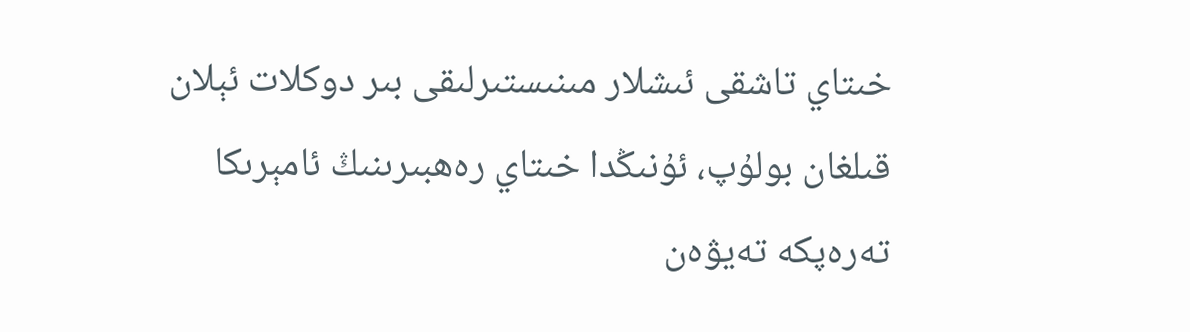خىتاي تاشقى ئىشلار مىنىستىرلىقى بىر دوكلات ئېلان قىلغان بولۇپ، ئۇنىڭدا خىتاي رەھبىرىنىڭ ئامېرىكا تەرەپكە تەيۋەن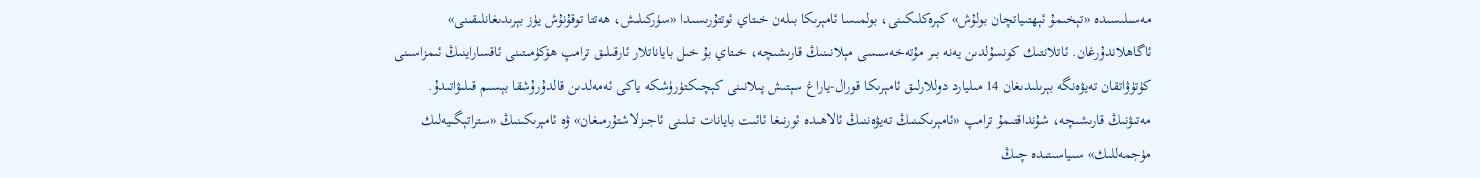مەسىلىسىدە «تېخىمۇ ئېھتىياتچان بولۇش» كېرەكلىكىنى، بولمىسا ئامېرىكا بىلەن خىتاي ئوتتۇرىسىدا «سۈركىلىش، ھەتتا توقۇنۇش يۈز بېرىدىغانلىقىنى» ئاگاھلاندۇرغان. ئاتلانتىك كونسۇلدىن يەنە بىر مۇتەخەسىسى مېلانىنىڭ قارىشىچە، خىتاي بۇ خىل باياناتلار ئارقىلىق ترامپ ھۆكۈمىتىنى ئاقساراينىڭ ئىمزاسىنى كۈتۈۋاتقان تەيۋەنگە بېرىلىدىغان 14 مىليارد دوللارلىق ئامېرىكا قورال-ياراغ سېتىش پىلانىنى كېچىكتۈرۈشكە ياكى ئەمەلدىن قالدۇرۇشقا بېسىم قىلىۋاتىدۇ. مەتىۋنىڭ قارىشىچە، شۇنداقتىمۇ ترامپ «ئامېرىكىنىڭ تەيۋەننىڭ ئالاھىدە ئورنىغا ئائىت بايانات تىلىنى ئاجىزلاشتۇرمىغان» ۋە ئامېرىكىنىڭ «ستراتېگىيەلىك مۈجمەللىك» سىياسىتىدە چىڭ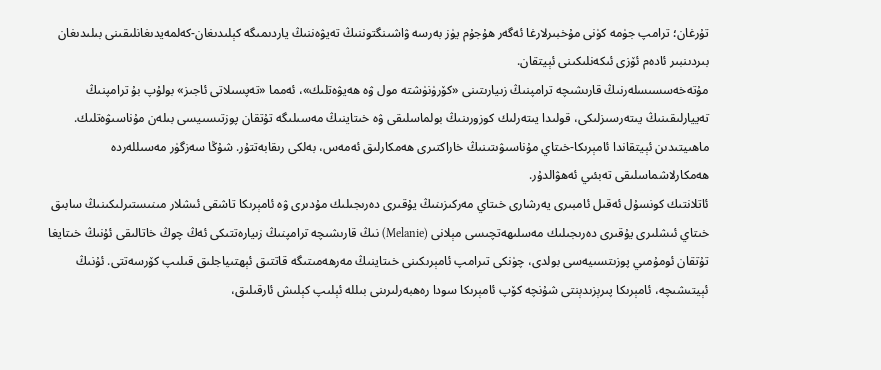تۇرغان؛ ترامپ جۈمە كۈنى مۇخبىرلارغا ئەگەر ھۇجۇم يۈز بەرسە ۋاشىنگتوننىڭ تەيۋەننىڭ ياردىمىگە كېلىدىغان-كەلمەيدىغانلىقىنى بىلىدىغان بىردىنبىر ئادەم ئۆزى ئىكەنلىكىنى ئېيتقان.
مۇتەخەسسىسلەرنىڭ قارىشىچە ترامپنىڭ زىيارىتىنى «كۆرۈنۈشتە مول ۋە ھەيۋەتلىك»، ئەمما «تەپسىلاتى ئاجىز» بولۇپ بۇ ترامپنىڭ تەييارلىقىنىڭ يىتەرسىزلىكى، قولىدا يىتەرلىك كوزورىنىڭ بولماسلىقى ۋە خىتاينىڭ مەسىلىگە تۇتقان پوزتىسىيسى بىلەن مۇناسىۋەتلىك. ماھىيتىدىن ئېيتقاندا ئامېرىكا-خىتاي مۇناسىۋىتىنىڭ خاراكتىرى ھەمكارلىق ئەمەس، بەلكى رىقابەتتۇر. شۇڭا سەزگۈر مەسىللەردە ھەمكارلاشماسلىقى تەبئىي ئەھۋالدۇر.
ئاتلانتىك كونسۇل ئەقىل ئامبىرى يەرشارى خىتاي مەركىزىنىڭ يۇقىرى دەرىجىلىك مۇدىرى ۋە ئامېرىكا تاشقى ئىشلار مىنىستىرلىكىنىڭ سابىق خىتاي ئىشلىرى يۇقىرى دەرىجىلىك مەسلىھەتچىسى مېلانى (Melanie) نىڭ قارىشىچە ترامپنىڭ زىيارەتتىكى ئەڭ چوڭ خاتالىقى ئۇنىڭ خىتايغا تۇتقان ئومۇمىي پوزىتسىيەسى بولدى، چۈنكى تىرامپ ئامېرىكىنى خىتاينىڭ مەرھەمىتىگە قاتتىق ئېھتىياجلىق قىلىپ كۆرسەتتى. ئۇنىڭ ئېيتىشىچە، ئامېرىكا پىرېزىدېنتى شۇنچە كۆپ ئامېرىكا سودا رەھبەرلىرىنى بىللە ئېلىپ كېلىش ئارقىلىق،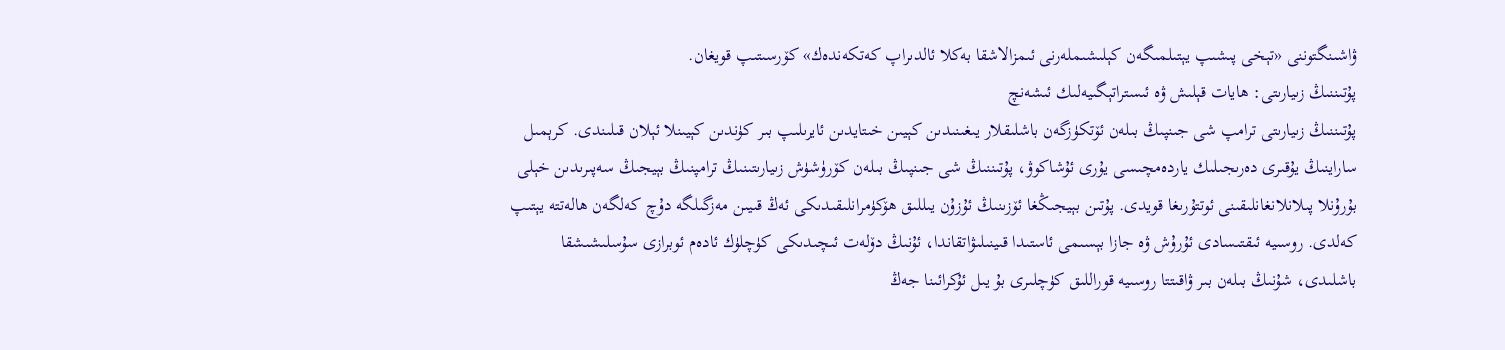ۋاشىنگتوننى «تېخى پىشىپ يېتىلمىگەن كېلىشىملەرنى ئىمزالاشقا بەكلا ئالدىراپ كەتكەندەك» كۆرسىتىپ قويغان.
پۇتىننىڭ زىيارىتى: ھايات قېلىش ۋە ئىستراتېگىيەلىك ئىشەنچ
پۇتىننىڭ زىيارىتى ترامپ شى جىنپىڭ بىلەن ئۆتكۈزگەن باشلىقلار يىغىنىدىن كېيىن خىتايدىن ئايرىلىپ بىر كۈندىن كېيىنلا ئېلان قىلىندى. كرېمىل ساراينىڭ يۇقىرى دەرىجىلىك ياردەمچىسى يۇرى ئۇشاكوۋ، پۇتىننىڭ شى جىنپىڭ بىلەن كۆرۈشۈش زىيارىتىنىڭ ترامپنىڭ بېيجىڭ سەپىرىدىن خېلى بۇرۇنلا پىلانلانغانلىقىنى ئوتتۇرىغا قويدى. پۇتىن بېيجىڭغا ئۆزىنىڭ ئۇزۇن يىللىق ھۆكۈمرانلىقىدىكى ئەڭ قىيىن مەزگىلگە دۇچ كەلگەن ھالەتتە يېتىپ كەلدى. روسىيە ئىقتىسادى ئۇرۇش ۋە جازا بېسىمى ئاستىدا قىينىلىۋاتقاندا، ئۇنىڭ دۆلەت ئىچىدىكى كۈچلۈك ئادەم ئوبرازى سۇسلىشىشقا باشلىدى، شۇنىڭ بىلەن بىر ۋاقىتتا روسىيە قوراللىق كۈچلىرى بۇ يىل ئۇكرائىنا جەڭ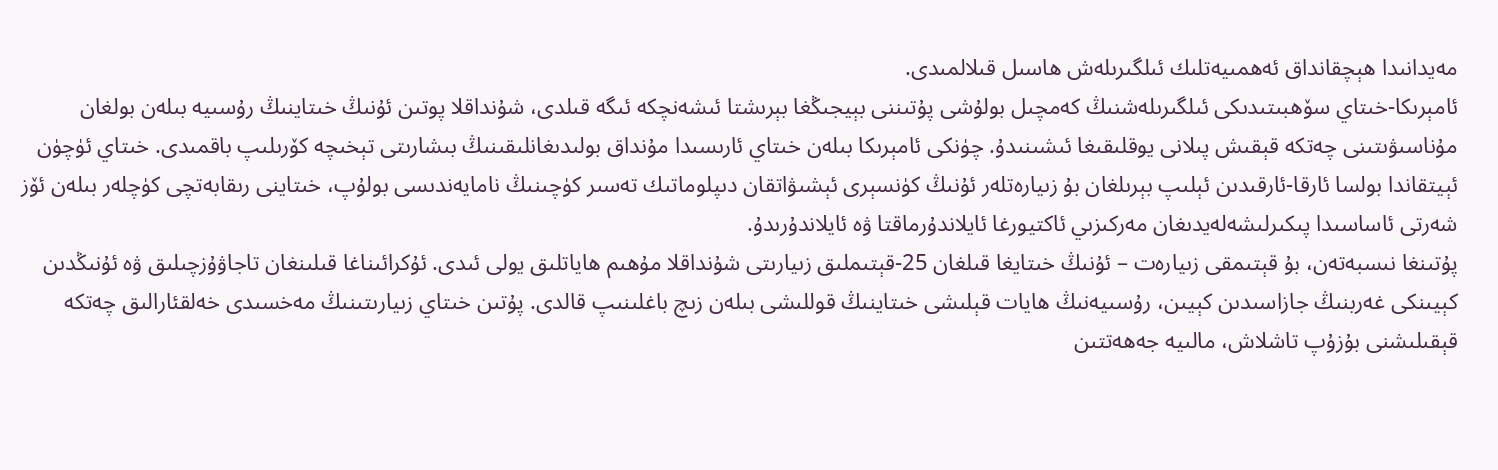مەيدانىدا ھېچقانداق ئەھمىيەتلىك ئىلگىرىلەش ھاسىل قىلالمىدى.
ئامېرىكا-خىتاي سۆھبىتىدىكى ئىلگىرىلەشنىڭ كەمچىل بولۇشى پۇتىننى بېيجىڭغا بېرىشتا ئىشەنچكە ئىگە قىلدى، شۇنداقلا پوتىن ئۇنىڭ خىتاينىڭ رۇسىيە بىلەن بولغان مۇناسىۋىتىنى چەتكە قېقىش پىلانى يوقلىقىغا ئىشىنىدۇ. چۈنكى ئامېرىكا بىلەن خىتاي ئارىسىدا مۇنداق بولىدىغانلىقىنىڭ بىشارىتى تېخىچە كۆرىلىپ باقمىدى. خىتاي ئۈچۈن ئېيتقاندا بولسا ئارقا-ئارقىدىن ئېلىپ بېرىلغان بۇ زىيارەتلەر ئۇنىڭ كۈنسېرى ئېشىۋاتقان دىپلوماتىك تەسىر كۈچىنىڭ نامايەندىسى بولۇپ، خىتاينى رىقابەتچى كۈچلەر بىلەن ئۆز شەرتى ئاساسىدا پىكىرلىشەلەيدىغان مەركىزىي ئاكتيورغا ئايلاندۇرماقتا ۋە ئايلاندۇرىدۇ.
پۇتىنغا نىسبەتەن، بۇ قېتىمقى زىيارەت – ئۇنىڭ خىتايغا قىلغان 25-قېتىملىق زىيارىتى شۇنداقلا مۇھىم ھاياتلىق يولى ئىدى. ئۇكرائىناغا قىلىنغان تاجاۋۇزچىلىق ۋە ئۇنىڭدىن كېيىنكى غەربنىڭ جازاسىدىن كېيىن، رۇسىيەنىڭ ھايات قېلىشى خىتاينىڭ قوللىشى بىلەن زىچ باغلىنىپ قالدى. پۇتىن خىتاي زىيارىتىنىڭ مەخسىدى خەلقئارالىق چەتكە قېقىلىشنى بۇزۇپ تاشلاش، مالىيە جەھەتتىن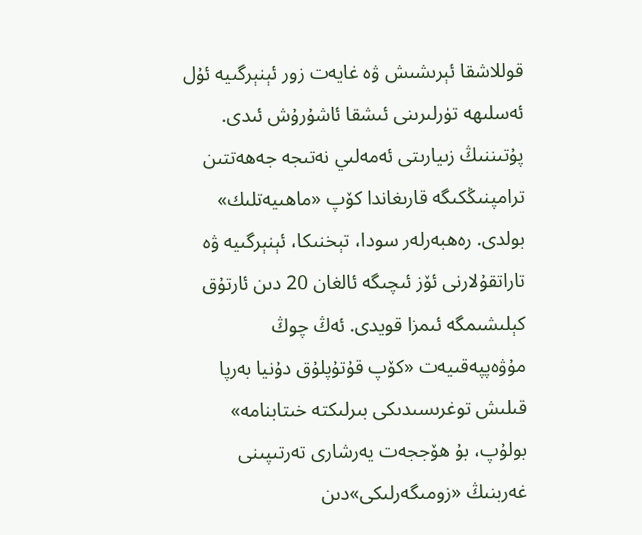قوللاشقا ئېرىشىش ۋە غايەت زور ئېنېرگىيە ئۇل ئەسلىھە تۈرلىرىنى ئىشقا ئاشۇرۇش ئىدى.
پۇتىننىڭ زىيارىتى ئەمەلىي نەتىجە جەھەتتىن ترامپنىڭكىگە قارىغاندا كۆپ «ماھىيەتلىك» بولدى. رەھبەرلەر سودا، تېخنىكا، ئېنېرگىيە ۋە تاراتقۇلارنى ئۆز ئىچىگە ئالغان 20 دىن ئارتۇق كېلىشىمگە ئىمزا قويدى. ئەڭ چوڭ مۇۋەپپەقىيەت «كۆپ قۇتۇپلۇق دۇنيا بەرپا قىلىش توغرىسىدىكى بىرلىكتە خىتابنامە» بولۇپ، بۇ ھۆججەت يەرشارى تەرتىپىنى غەربنىڭ «زومىگەرلىكى»دىن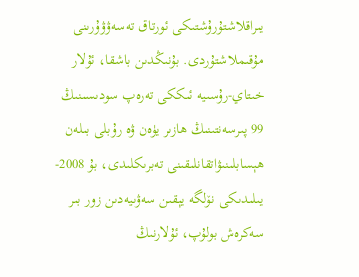يىراقلاشتۇرۇشتىكى ئورتاق تەسەۋۋۇرىنى مۇقىملاشتۇردى. بۇنىڭدىن باشقا، ئۇلار خىتاي-رۇسىيە ئىككى تەرەپ سودىسىنىڭ 99 پىرسەنتىنىڭ ھازىر يۈەن ۋە رۇبلى بىلەن ھېسابلىنىۋاتقانلىقىنى تەبرىكلىدى، بۇ 2008-يىلىدىكى نۆلگە يېقىن سەۋىيەدىن زور بىر سەكرەش بولۇپ، ئۇلارنىڭ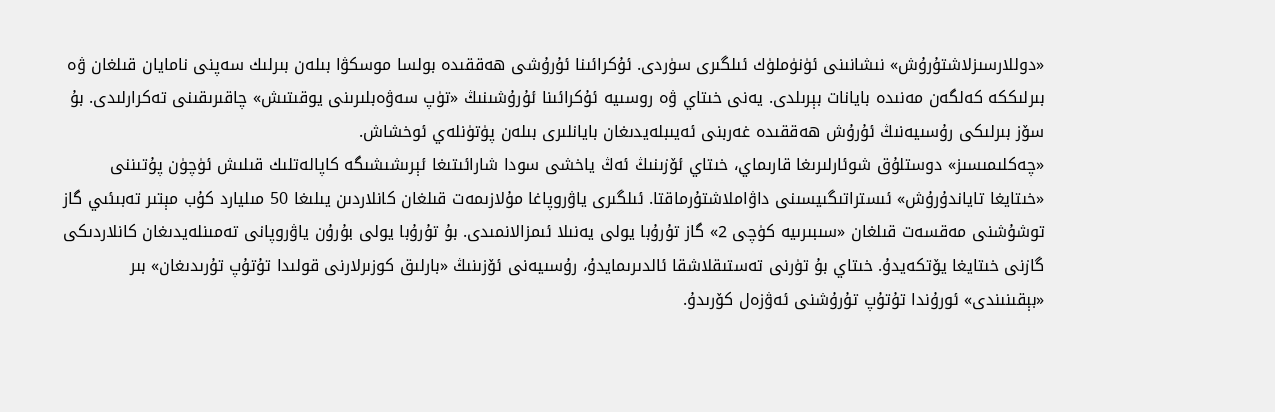«دوللارسىزلاشتۇرۇش» نىشانىنى ئۈنۈملۈك ئىلگىرى سۈردى. ئۇكرائىنا ئۇرۇشى ھەققىدە بولسا موسكۋا بىلەن بىرلىك سەپنى نامايان قىلغان ۋە بىرلىككە كەلگەن مەنىدە بايانات بېرىلدى. يەنى خىتاي ۋە روسىيە ئۇكرائىنا ئۇرۇشىنىڭ «تۈپ سەۋەبلىرىنى يوقىتىش» چاقىرىقىنى تەكرارلىدى. بۇ سۆز بىرلىكى رۇسىيەنىڭ ئۇرۇش ھەققىدە غەربنى ئەيىبلەيدىغان بايانلىرى بىلەن پۈتۈنلەي ئوخشاش.
«چەكلىمىسىز» دوستلۇق شوئارلىرىغا قارىماي، خىتاي ئۆزىنىڭ ئەڭ ياخشى سودا شارائىتىغا ئېرىشىشىگە كاپالەتلىك قىلىش ئۈچۈن پۇتىننى «خىتايغا تاياندۇرۇش» ئىستراتىگىيسىنى داۋاملاشتۇرماقتا. ئىلگىرى ياۋروپاغا مۇلازىمەت قىلغان كانلاردىن يىلىغا 50 مىليارد كۇب مېتىر تەبىئىي گاز توشۇشنى مەقسەت قىلغان «سىبىرىيە كۈچى 2» گاز تۇرۇبا يولى يەنىلا ئىمزالانمىدى. بۇ تۇرۇبا يولى بۇرۇن ياۋروپانى تەمىنلەيدىغان كانلاردىكى گازنى خىتايغا يۆتكەيدۇ. خىتاي بۇ تۈرنى تەستىقلاشقا ئالدىرىمايدۇ، رۇسىيەنى ئۆزىنىڭ «بارلىق كوزىرلارنى قولىدا تۇتۇپ تۇرىدىغان» بىر «بېقىنىندى» ئورۇندا تۇتۇپ تۇرۇشنى ئەۋزەل كۆرىدۇ.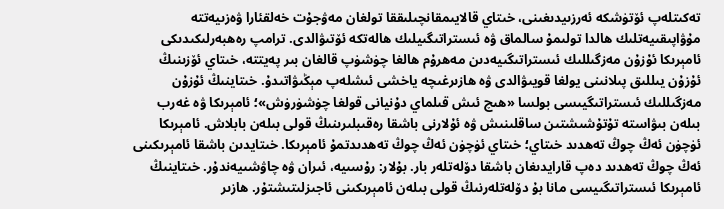تەكىتلەپ ئۆتۈشكە ئەرزىيدىغىنى، خىتاي قالايىمقانچىلىققا تولغان مەۋجۇت خەلقئارا ۋەزىيەتتە مۇۋاپىقىيەتلىك ھالدا تولىمۇ سالماق ۋە ئىستراتىگىيلىك ھالەتكە ئۆتىۋالدى. ترامپ رەھبەرلىكىدىكى ئامېرىكا ئۇزۇن مەزگىللىك ئىستراتىگىيەدىن مەھرۇم ھالغا چۈشۈپ قالغان بىر پەيتتە، خىتاي ئۆزىنىڭ ئۇزۇن يىللىق پىلانىنى يولغا قويىۋالدى ۋە ھازىرغىچە ياخشى ئىشلەپ مېڭىۋاتىدۇ. خىتاينىڭ ئۇزۇن مەزگىللىك ئىستراتىگيىسى بولسا «ھىچ ئىش قىلماي دۇنيانى قولغا چۈشۈرۈش»؛ ئامېرىكا ۋە غەرب بىلەن بىۋاستە تۇتۇشىشتىن ساقلىنىش ۋە ئۇلارنى باشقا رەقىبلىرىنىڭ قولى بىلەن بابلاش. ئامېرىكا ئۈچۈن ئەڭ چوڭ تەھدىد خىتاي؛ خىتاي ئۈچۈن ئەڭ چوڭ تەھدىدتمۇ ئامېرىكا. خىتايدىن باشقا ئامېرىكىنى ئەڭ چوڭ تەھدىد دەپ قارايدىغان باشقا دۆلەتلەر بار. بۇلار: رۇسىيە، ئىران ۋە چاۋشىيەندۇر. خىتاينىڭ ئامېرىكا ئىستراتىگىيسى مانا بۇ دۆلەتلەرنىڭ قولى بىلەن ئامېرىكىنى ئاجىزلىتىشتۇر. ھازىر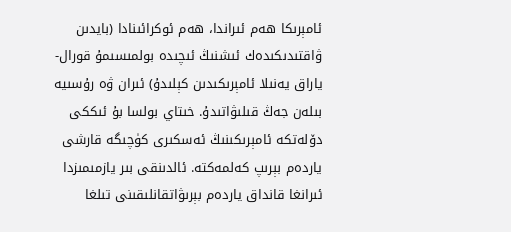ئامېرىكا ھەم ئىراندا، ھەم ئوكرائىنادا (بايدىن ۋاقتىدىكىدەك ئىشنىڭ ئىچىدە بولمىسىمۇ قورال-ياراق يەنىلا ئامېرىكىدىن كېلىدۇ) ئىران ۋە رۇسىيە بىلەن جەڭ قىلىۋاتىدۇ. خىتاي بولسا بۇ ئىككى دۆلەتكە ئامېرىكىنىڭ ئەسكىرى كۈچىگە قارشى ياردەم بېرىپ كەلمەكتە. ئالدىنقى بىر يازمىمىزدا ئىرانغا قانداق ياردەم بېرىۋاتقانلىقىنى تىلغا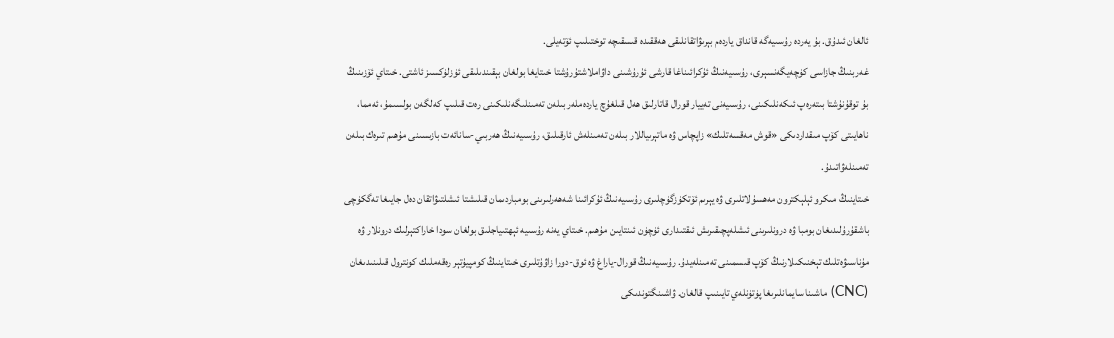ئالغان ئىدۇق. بۇ يەردە رۇسىيەگە قانداق ياردەم بېرىۋاتقانلىقى ھەققىدە قىسقىچە توختىلىپ ئۆتەيلى.
غەربنىڭ جازاسى كۈچەيگەنسېرى، رۇسىيەنىڭ ئۇكرائىناغا قارشى ئۇرۇشىنى داۋاملاشتۇرۇشتا خىتايغا بولغان بېقىندىلىقى ئۈزلۈكسىز ئاشتى. خىتاي ئۆزىنىڭ بۇ توقۇنۇشتا بىتەرەپ ئىكەنلىكىنى، رۇسىيەنى تەييار قورال قاتارلىق ھەل قىلغۇچ ياردەملەر بىلەن تەمىنلىگەنلىكىنى رەت قىلىپ كەلگەن بولسىمۇ، ئەمما، ناھايىتى كۆپ مىقداردىكى «قوش مەقسەتلىك» زاپچاس ۋە ماتېرىياللار بىلەن تەمىنلەش ئارقىلىق، رۇسىيەنىڭ ھەربىي-سانائەت بازىسىنى مۇھىم تىرەك بىلەن تەمىنلەۋاتىدۇ.
خىتاينىڭ مىكرو ئېلېكترون مەھسۇلاتلىرى ۋە يېرىم ئۆتكۈزگۈچلىرى رۇسىيەنىڭ ئۇكرائىنا شەھەرلىرىنى بومباردىمان قىلىشتا ئىشلتىۋاتقان دەل جايىغا تەگكۈچى باشقۇرۇلىدىغان بومبا ۋە درونلىرىنى ئىشلەپچىقىرىش ئىقتىدارى ئۈچۈن ئىنتايىن مۇھىم. خىتاي يەنە رۇسىيە ئېھتىياجلىق بولغان سودا خاراكتېرلىك درونلار ۋە مۇناسىۋەتلىك تېخنىكىلارنىڭ كۆپ قىسمىنى تەمىنلەيدۇ. رۇسىيەنىڭ قورال-ياراغ ۋە ئوق-دورا زاۋۇتلىرى خىتاينىڭ كومپيۇتېر رەقەملىك كونترول قىلىنىدىغان (CNC) ماشىنا سايمانلىرىغا پۈتۈنلەي تايىنىپ قالغان. ۋاشىنگتوندىكى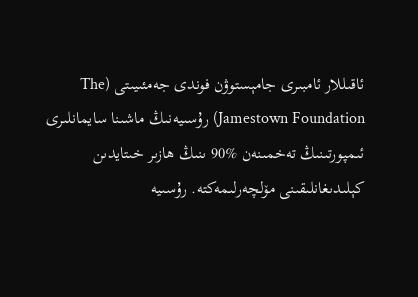ئاقىللار ئامبىرى جامېستوۋن فوندى جەمئىيىتى (The Jamestown Foundation) رۇسىيەنىڭ ماشىنا سايمانلىرى ئىمپورتىنىڭ تەخمىنەن %90 ىنىڭ ھازىر خىتايدىن كېلىدىغانلىقىنى مۆلچەرلىمەكتە. رۇسىيە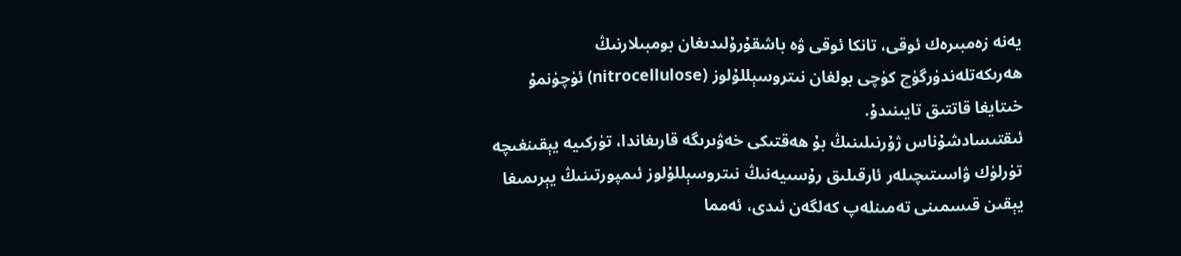يەنە زەمبىرەك ئوقى، تانكا ئوقى ۋە باشقۇرۇلىدىغان بومبىلارنىڭ ھەرىكەتلەندۈرگۈچ كۈچى بولغان نىتروسېللۇلوز (nitrocellulose) ئۈچۈنمۇ خىتايغا قاتتىق تايىنىدۇ.
ئىقتىسادشۇناس ژۇرنىلىنىڭ بۇ ھەقتىكى خەۋىرىگە قارىغاندا، تۈركىيە يېقىنغىچە تۈرلۈك ۋاسىتىچىلەر ئارقىلىق رۇسىيەنىڭ نىتروسېللۇلوز ئىمپورتىنىڭ يېرىمىغا يېقىن قىسمىنى تەمىنلەپ كەلگەن ئىدى، ئەمما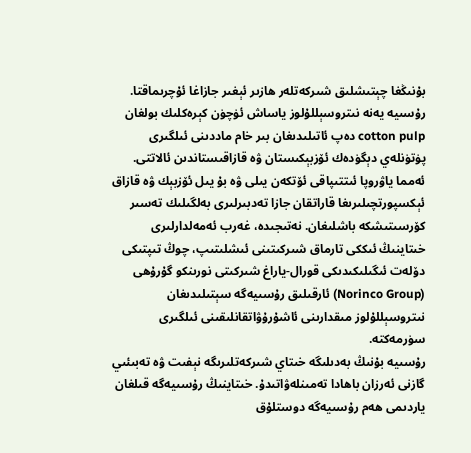بۇنىڭغا چېتىشلىق شىركەتلەر ھازىر ئېغىر جازاغا ئۇچرىماقتا. رۇسىيە يەنە نىتروسېللۇلوز ياساش ئۈچۈن كېرەكلىك بولغان cotton pulp دەپ ئاتىلىدىغان بىر خام ماددىنى ئىلگىرى پۈتۈنلەي دېگۈدەك ئۆزبېكىستان ۋە قازاقىستاندىن ئالاتتى. ئەمما ياۋروپا ئىتتىپاقى ئۆتكەن يىلى ۋە بۇ يىل ئۆزبېك ۋە قازاق ئېكسپورتچىلىرىغا قاراتقان جازا تەدبىرلىرى بەلگىلىك تەسىر كۆرسىتىشكە باشلىغان. نەتىجىدە، غەرب ئەمەلدارلىرى خىتاينىڭ ئىككى تارماق شىركىتىنى ئىشلىتىپ، چوڭ تىپتىكى دۆلەت ئىگىلىكىدىكى قورال-ياراغ شىركىتى نورىنكو گۇرۇھى (Norinco Group) ئارقىلىق رۇسىيەگە سېتىلىدىغان نىتروسېللۇلوز مىقدارىنى ئاشۇرۇۋاتقانلىقىنى ئىلگىرى سۈرمەكتە.
رۇسىيە بۇنىڭ بەدىلىگە خىتاي شىركەتلىرىگە نېفىت ۋە تەبىئىي گازنى ئەرزان باھادا تەمىنلەۋاتىدۇ. خىتاينىڭ رۇسىيەگە قىلغان ياردىمى ھەم رۇسىيەگە دوستلۇق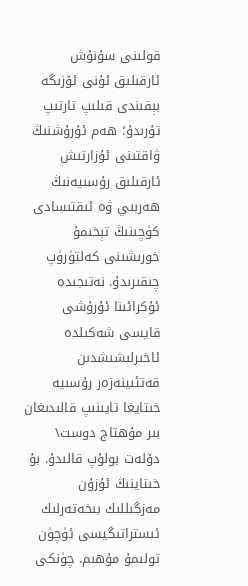قولىنى سۇنۇش ئارقىلىق ئۇنى ئۆزىگە بېقىندى قىلىپ تارتىپ تۇرىدۇ؛ ھەم ئۇرۇشنىڭ ۋاقتىنى ئۇزارتىش ئارقىلىق رۇسىيەنىڭ ھەربىي ۋە ئىقتىسادى كۈچىنىڭ تېخىمۇ خورىشىنى كەلتۈرۈپ چىقىرىدۇ. نەتىجىدە ئۇكرائىنا ئۇرۇشى قايسى شەكىلدە ئاخىرلىشىشدىن قەتئىينەزەر رۇسىيە خىتايغا تايىنىپ قالىدىغان بىر مۇھتاج دوست\ دۆلەت بولۇپ قالىدۇ. بۇ خىتاينىڭ ئۇزۇن مەزگىللىك بىخەتەرلىك ئىستراتىگيسى ئۈچۈن تولىمۇ مۇھىم. چۈنكى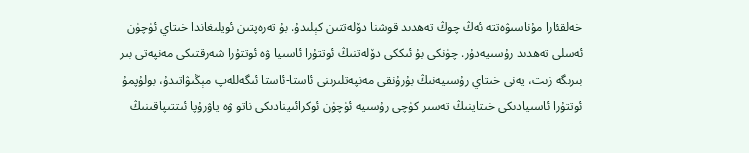خەلقئارا مۇناسىۋەتتە ئەڭ چوڭ تەھدىد قوشنا دۆلەتتىن كېلىدۇ. بۇ تەرەپتىن ئويلىغاندا خىتاي ئۈچۈن ئەسلى تەھدىد رۇسىيەدۇر. چۈنكى بۇ ئىككى دۆلەتنىڭ ئوتتۇرا ئاسىيا ۋە ئوتتۇرا شەرقتىكى مەنپەتى بىر بىرىگە زىت، يەنى خىتاي رۇسىيەنىڭ بۇرۇنقى مەنپەتلىرىنى ئاستا-ئاستا ئىگەللەپ مېڭىۋاتىدۇ، بولۇپمۇ ئوتتۇرا ئاسىيادىكى خىتاينىڭ تەسىر كۈچى رۇسىيە ئۈچۈن ئوكرائىينادىكى ناتو ۋە ياۋرۇپا ئىتتىپاقىنىڭ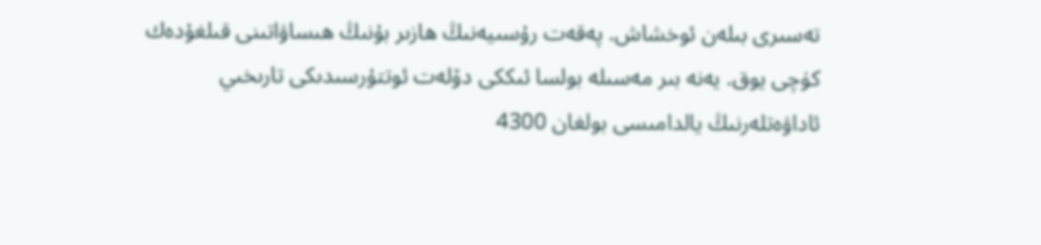تەسىرى بىلەن ئوخشاش. پەقەت رۇسىيەنىڭ ھازىر بۇنىڭ ھىساۋاتىنى قىلغۇدەك كۈچى يوق. يەنە بىر مەسىلە بولسا ئىككى دۆلەت ئوتتۇرسىدىكى تارىخىي ئاداۋەتلەرنىڭ يالدامىسى بولغان 4300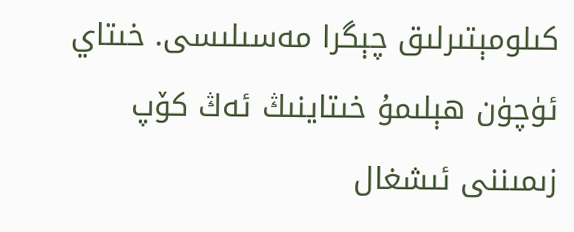كىلومېتىرلىق چېگرا مەسىلىسى. خىتاي ئۈچۈن ھېلىمۇ خىتاينىڭ ئەڭ كۆپ زىمىننى ئىشغال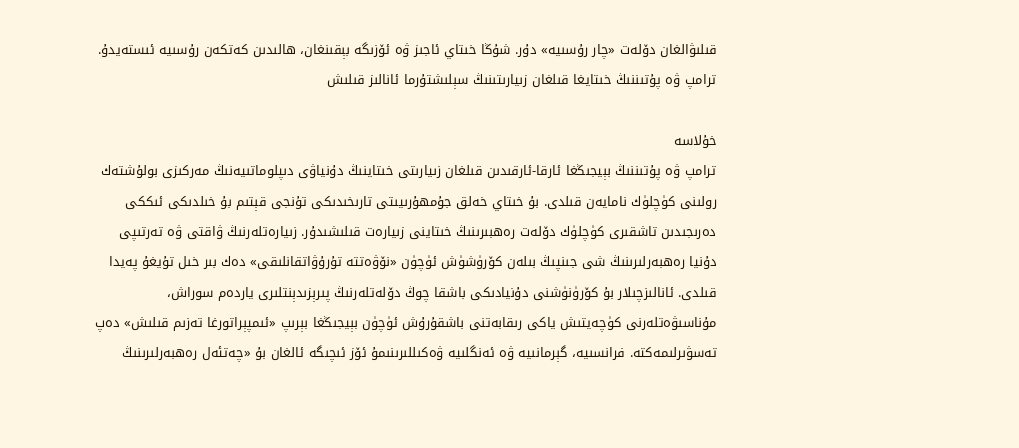قىلىۋالغان دۆلەت «چار رۇسىيە» دۇر. شۇڭا خىتاي ئاجىز ۋە ئۆزىگە بېقىنغان، ھالىدىن كەتكەن رۇسىيە ئىستەيدۇ.
ترامپ ۋە پۇتىننىڭ خىتايغا قىلغان زىيارىتىنىڭ سېلىشتۇرما ئانالىز قىلىش

خۇلاسە
ترامپ ۋە پۇتىننىڭ بېيجىڭغا ئارقا-ئارقىدىن قىلغان زىيارىتى خىتاينىڭ دۇنياۋى دىپلوماتىيەنىڭ مەركىزى بولۇشتەك رولىنى كۈچلۈك نامايەن قىلدى. بۇ خىتاي خەلق جۇمھۇرىيىتى تارىخىدىكى تۇنجى قېتىم بۇ خىلدىكى ئىككى دەرىجىدىن تاشقىرى كۈچلۈك دۆلەت رەھبىرىنىڭ خىتاينى زىيارەت قىلىشىدۇر. زىيارەتلەرنىڭ ۋاقتى ۋە تەرتىپى دۇنيا رەھبەرلىرىنىڭ شى جىنپىڭ بىلەن كۆرۈشۈش ئۈچۈن «نۆۋەتتە تۇرۇۋاتقانلىقى» دەك بىر خىل تۇيغۇ پەيدا قىلدى. ئانالىزچىلار بۇ كۆرۈنۈشنى دۇنيادىكى باشقا چوڭ دۆلەتلەرنىڭ پىرېزىدېنتلىرى ياردەم سوراش، مۇناسىۋەتلەرنى كۈچەيتىش ياكى رىقابەتنى باشقۇرۇش ئۈچۈن بېيجىڭغا بېرىپ «ئىمپېراتورغا تەزىم قىلىش» دەپ تەسۋىرلىمەكتە. فرانسىيە، گېرمانىيە ۋە ئەنگلىيە ۋەكىللىرىنىمۇ ئۆز ئىچىگە ئالغان بۇ «چەتئەل رەھبەرلىرىنىڭ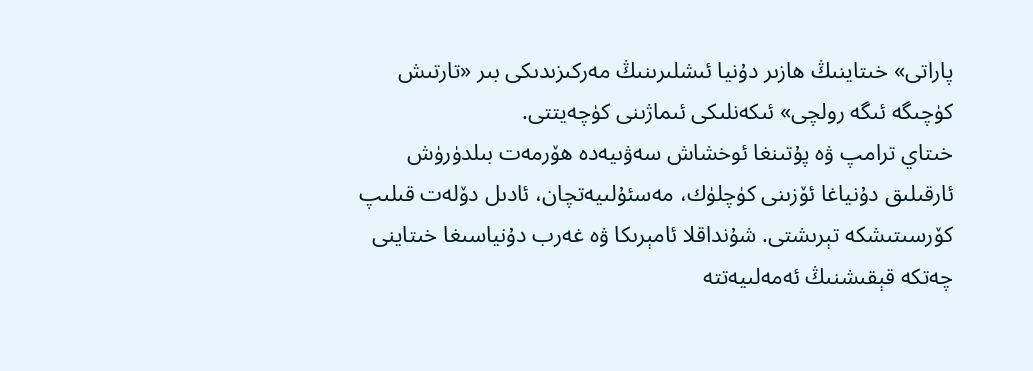پاراتى» خىتاينىڭ ھازىر دۇنيا ئىشلىرىنىڭ مەركىزىدىكى بىر «تارتىش كۈچىگە ئىگە رولچى» ئىكەنلىكى ئىماژىنى كۈچەيتتى.
خىتاي ترامپ ۋە پۇتىنغا ئوخشاش سەۋىيەدە ھۆرمەت بىلدۈرۈش ئارقىلىق دۇنياغا ئۆزىنى كۈچلۈك، مەسئۇلىيەتچان، ئادىل دۆلەت قىلىپ كۆرسىتىشكە تېرىشتى. شۇنداقلا ئامېرىكا ۋە غەرب دۇنياسىغا خىتاينى چەتكە قېقىشنىڭ ئەمەلىيەتتە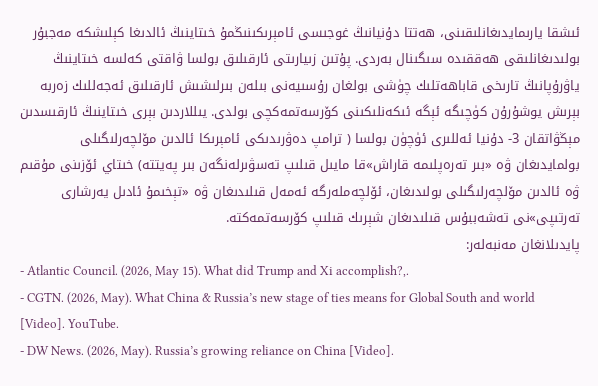ئىشقا يارىمايدىغانلىقىنى، ھەتتا دۇنيانىڭ غوجىسى ئامېرىكىنىڭمۇ خىتاينىڭ ئالدىغا كېلىشكە مەجبۇر بولىدىغانلىقى ھەققىدە سىگىنال بەردى. پۇتىن زىيارىتى ئارقىلىق بولسا ۋاقتى كەلسە خىتاينىڭ ياۋرۇپانىڭ تارىخى قاباھەتلىك چۈشى بولغان رۇسىيەنى بىلەن بىرلىشىش ئارقىلىق ئەجەللىك زەربە بېرىش يوشۇرۇن كۈچىگە ئېگە ئىكەنلىكىنى كۆرسەتمەكچى بولدى. يىللاردىن بېرى خىتاينىڭ ئارقىسدىن مېڭۋاتقان 3- دۇنيا ئەللىرى ئۈچۈن بولسا ( ترامپ دەۋرىدىكى ئامېرىكا ئالدىن مۆلچەرلىگىلى بولمايدىغان ۋە «بىر تەرەپلىمە قاراش»قا مايىل قىلىپ تەسۋىرلەنگەن بىر پەيتتە) خىتاي ئۆزىنى مۇقىم ۋە ئالدىن مۆلچەرلىگىلى بولىدىغان، ئۆلچەملەرگە ئەمەل قىلىدىغان ۋە «تېخىمۇ ئادىل يەرشارى تەرتىپى»نى تەشەببۇس قىلىدىغان شېرىك قىلىپ كۆرسەتمەكتە.
پايدىلانغان مەنبەلەر:
- Atlantic Council. (2026, May 15). What did Trump and Xi accomplish?,.
- CGTN. (2026, May). What China & Russia’s new stage of ties means for Global South and world [Video]. YouTube.
- DW News. (2026, May). Russia’s growing reliance on China [Video].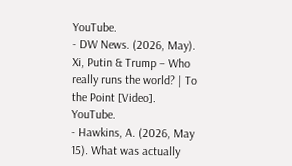YouTube.
- DW News. (2026, May). Xi, Putin & Trump – Who really runs the world? | To the Point [Video]. YouTube.
- Hawkins, A. (2026, May 15). What was actually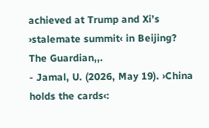achieved at Trump and Xi’s ›stalemate summit‹ in Beijing? The Guardian,,.
- Jamal, U. (2026, May 19). ›China holds the cards‹: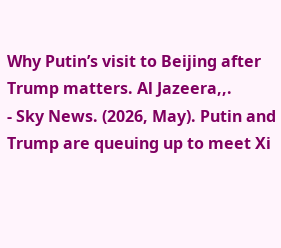Why Putin’s visit to Beijing after Trump matters. Al Jazeera,,.
- Sky News. (2026, May). Putin and Trump are queuing up to meet Xi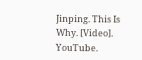Jinping. This Is Why. [Video]. YouTube.